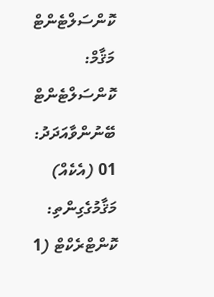ކޮންސަލްޓެންޓް
މަޤާމް:
ކޮންސަލްޓެންޓް
ބޭނުންވާއަދަދު:
01 (އެކެއް)
މަޤާމުގެގިންތި:
ކޮންޓްރެކްޓް (1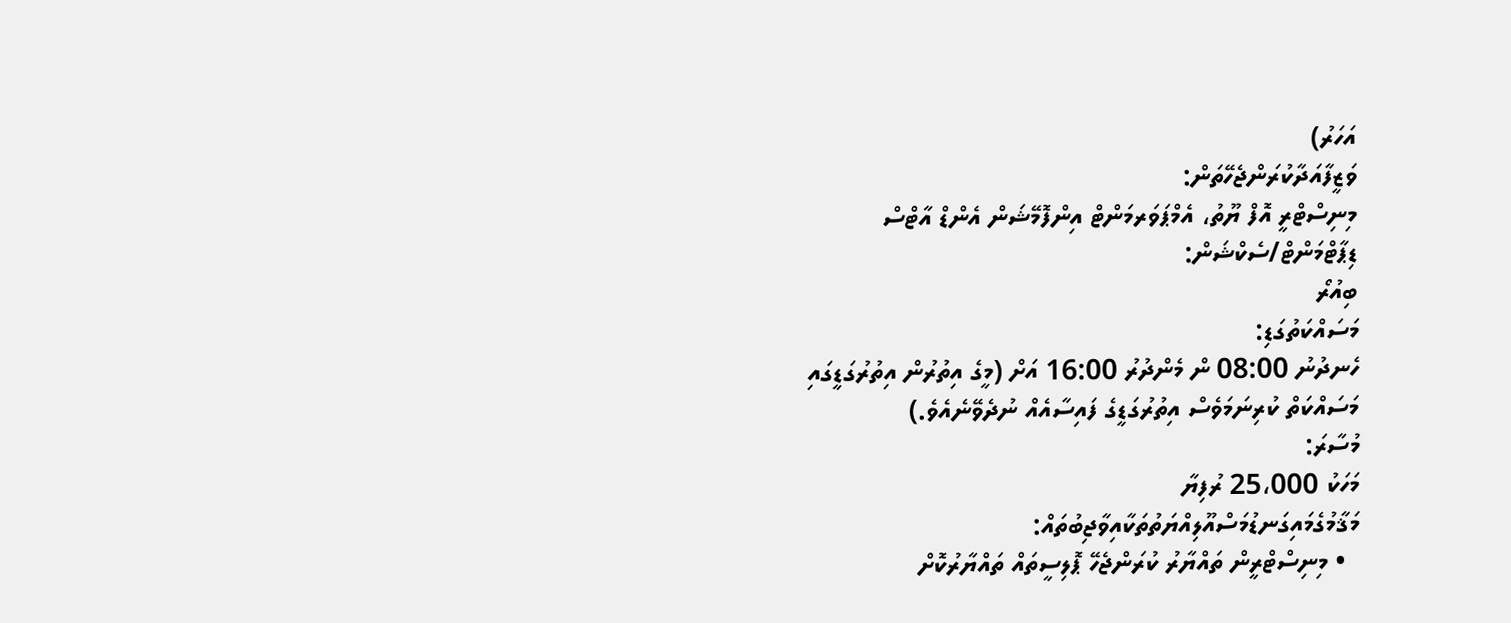އަހަރު)
ވަޒީފާއަދާކުރަންޖެހޭތަން:
މިނިސްޓްރީ އޮފް ޔޫތު، އެމްޕަވަރމަންޓް އިންފޮމޭޝަން އެންޑް އާޓްސް
ޑިޕާޓްމަންޓް/ސެކްޝަން:
ބިއުރޯ
މަސައްކަތުގަޑި:
ހެނދުނު 08:00 ން މެންދުރު 16:00 އަށް (މީގެ އިތުރުން އިތުރުގަޑީގައި މަސައްކަތް ކުރިނަމަވެސް އިތުރުގަޑީގެ ފައިސާއެއް ނުދެވޭނެއެވެ.)
މުސާރަ:
މަހަކު 25،000 ރުފިޔާ
މަޤާމުގެމައިގަނޑުމަސްއޫލިއްޔަތުތަކާއިވާޖިބުތައް:
  • މިނިސްޓްރީން ތައްޔާރު ކުރަންޖެހޭ ޕޮލިސީތައް ތައްޔާރުކޮށް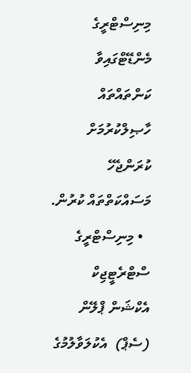މިނިސްޓްރީގެ މެންޑޭޓްގައިވާ ކަންތައްތައް ހާޞިލްކުރުމަށް ކުރަންޖެހޭ މަސައްކަތްތައް ކުރުން.
  • މިނިސްޓްރީގެ ސްޓްރެޓީޖިކް އެކްޝަން ޕްލޭން (ސެޕް)  އެކުލަވާލުމުގެ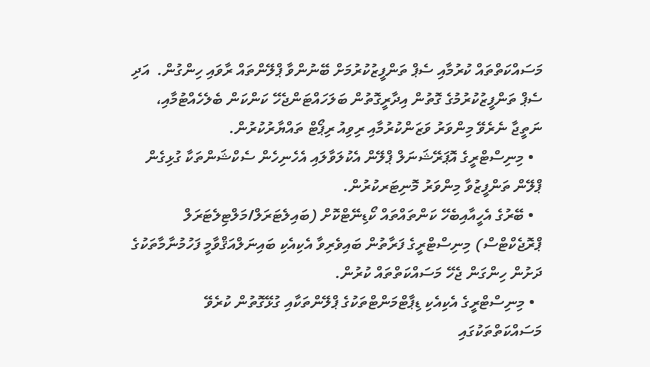މަސައްކަތްތައް ކުރުމާއި ސެޕް ތަންފީޒުކުރުމަށް ބޭނުންވާ ޕްލޭންތައް ރާވައި ހިންގުން.  އަދި  ސެޕް ތަންފީޒުކުރުމުގެ ގޮތުން އިދާރީގޮތުން ބަލަހައްޓަންޖެހޭ ކަންކަން ބެލެހެއްޓުމާއި، ނަތީޖާ ނެރެވޭ މިންވަރު ވަޒަންކުރުމާއި ރިވިއު ރިޕޯޓް ތައްޔާރުކުރުން.
  • މިނިސްޓްރީގެ އޮޕަރޭޝަނަލް ޕްލޭން އެކުލަވާލައި އެހެނިހެން ސެކްޝަންތަކާ ގުޅިގެން ޕްލޭން ތަންފީޒުވާ މިންވަރު މޮނިޓަރކުރުން.
  • ބޭރުގެ އެހީއާއިބެހޭ ކަންތައްތައް ކޯޑިނޭޓްކޮށް (ބައިލެޓަރަލް/މަލްޓިލެޓަރަލް ޕްރޮޖެކްޓްސް) މިނިސްޓްރީގެ ފަރާތުން ބައިވެރިވާ އެކިއެކި ބައިނަލްއަޤްވާމީ ފަހުމުނާމާތަކުގެ ދަށުން ހިންގަން ޖެހޭ މަސައްކަތްތައް ކުރުން.
  • މިނިސްޓްރީގެ އެކިއެކި ޑިޕާޓްމަންޓްތަކުގެ ޕްލޭންތަކާއި ގުޅޭގޮތުން ކުރެވޭ މަސައްކަތްތަކުގައި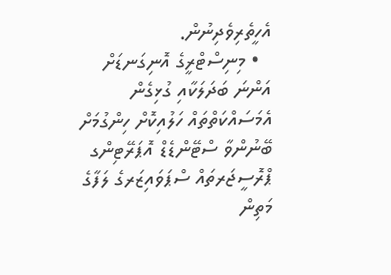އެހީތެރިވެދިނުން.
  • މިނިސްޓްރީގެ އޮނިގަނޑަށް އަންނަ ބަދަލަކާއި ގުޅިގެން އެމަސައްކަތްތައް ހަލުއިކޮށް ހިންގުމަށް ބޭނުންވާ ސްޓޭންޑެޑް އޮޕަރޭޓިންގ ޕްރޮސީޖަރތައް ސްޕަވައިޒަރގެ ލަފާގެ މަތިން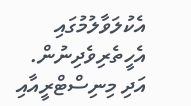އެކުލަވާލުމުގައި އެހީތެރިވެދިނުން. އަދި މިނިސްޓްރީއާއި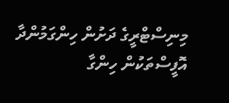މިނިސްޓްރީގެ ދަށުން ހިންގަމުންދާ އޮފީސްތަކުން ހިންގާ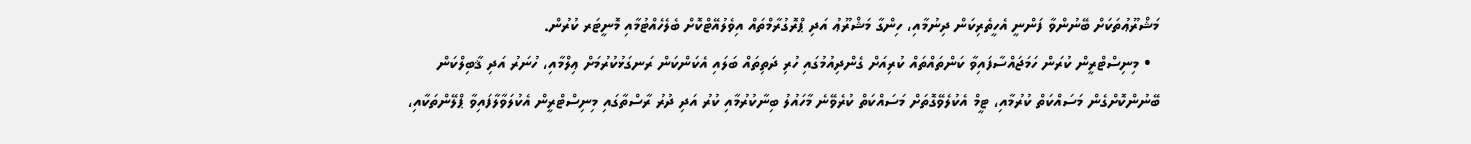މަޝްރޫޢުތަކަށް ބޭނުންވާ ފަންނީ އެހީތެރިކަން ދިނުމާއި، ހިންގާ މަޝްރޫޢު އަދި ޕްރޮގުރާމްތައް އިވެލުއޭޓްކޮށް ބެލެހެއްޓުމާއި މޮނީޓަރ ކުރުން.
  • މިނިސްޓްރީން ކުރަން ހަމަޖައްސާފައިވާ ކަންތައްތައް ކުރިއަށް ގެންދިއުމުގައި ހުރި ދަތިތައް ބަލައި އެކަންކަން ރަނގަޅުކުރުމަށް ޢިލްމާއި، ހުނަރު އަދި ޤާބިލްކަން ބޭނުންކޮށްގެން މަސައްކަތް ކުރުމާއި، ޓީމް އެކުލެވޭގޮތަށް މަސައްކަތް ކުރެވޭނެ މާހައުލު ބިނާކުރުމާއި ކުރު އަދި ދުރު ރާސްތާގައި މިނިސްޓްރީން އެކުލަވާލާފައިވާ ޕްލޭންތަކާއި،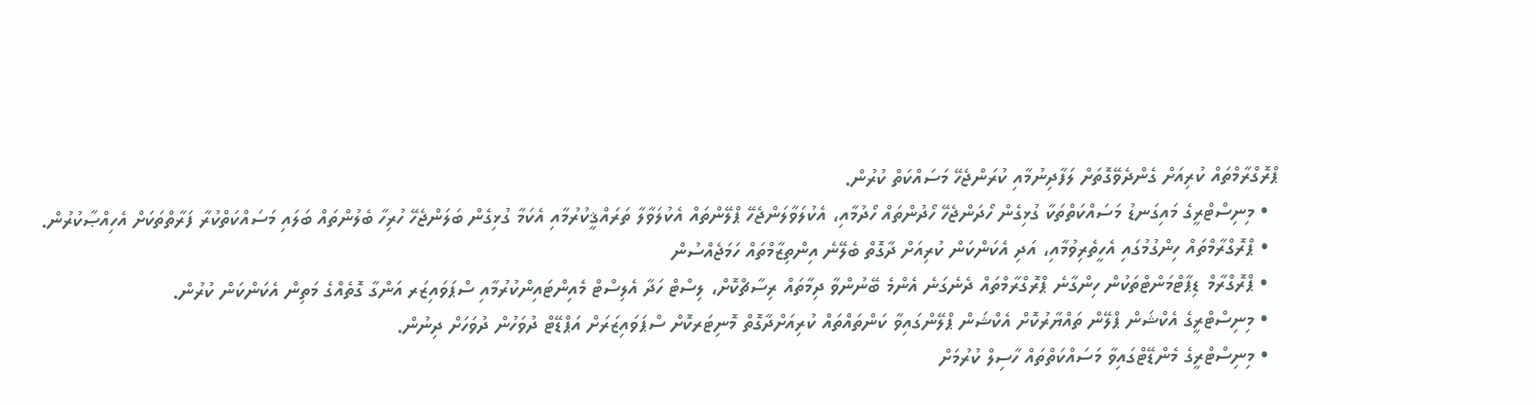ޕްރޮގްރާމްތައް ކުރިއަށް ގެންދެވޭގޮތަށް ލަފާދިނުމާއި ކުރަންޖެހޭ މަސައްކަތް ކުރުން.
  • މިނިސްޓްރީގެ މައިގަނޑު މަސައްކަތްތަކާ ގުޅިގެން ހޯދަންޖެހޭ ހޯދުންތައް ހޯދުމާއި، އެކުލަވާލަންޖެހޭ ޕްލޭންތައް އެކުލަވާލާ ތަރައްޤީކުރުމާއި އެކަމާ ގުޅިގެން ބަލަންޖެހޭ ހުރިހާ ބެލުންތައް ބަލައި މަސައްކަތްކުރާ ފަރާތްތަކަށް އެހިއްޞާކުރުން.
  • ޕްރޮގްރާމްތައް ހިންގުމުގައި އެހީތެރިވުމާއި، އަދި އެކަންކަން ކުރިއަށް ދާގޮތް ބެލޭނެ އިންތިޒާމްތައް ހަމަޖެއްސުން
  • ޕްރޮގްރާމް ޑިޕާޓްމަންޓްތަކުން ހިންގާނެ ޕްރޮގްރާމްތައް ދެނެގަނެ އެންމެ ބޭނުންވާ ދިމާތައް ރިސާޗްކޮށް، ލިސްޓް ހަދާ އެލިސްޓް މެއިންޓައިންކުރުމާއި ސްޕަވައިޒަރ އަންގާ ގޮތެއްގެ މަތިން އެކަންކަން ކުރުން.
  • މިނިސްޓްރީގެ އެކްޝަން ޕްލޭން ތައްޔާރުކޮށް އެކްޝަން ޕްލޭންގައިވާ ކަންތައްތައް ކުރިއަށްދާގޮތް މޮނިޓަރކޮށް ސްޕަވައިޒަރަށް އަޕްޑޭޓް ދުވަހުން ދުވަހަށް ދިނުން.
  • މިނިސްޓްރީގެ މެންޑޭޓްގައިވާ މަސައްކަތްތައް ހާސިލް ކުރުމަށް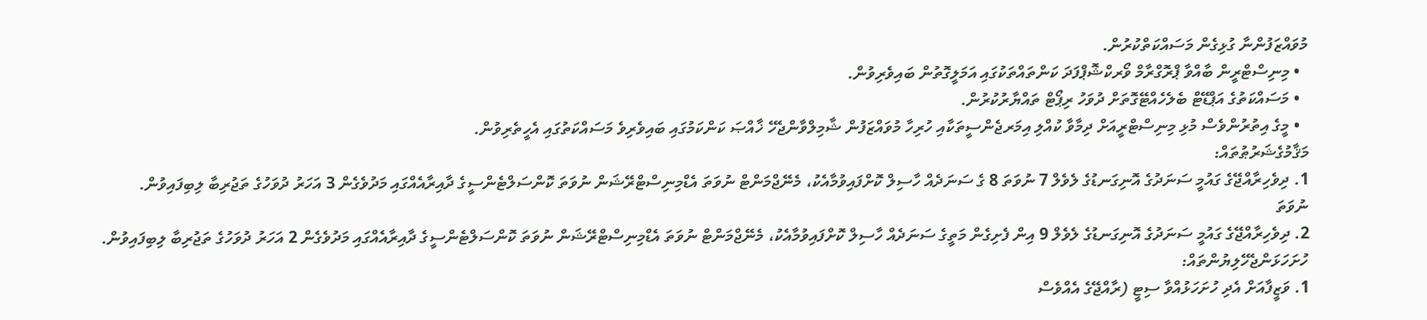މުވައްޒަފުންނާ ގުޅިގެން މަސައްކަތްކުރުން.
  • މިނިސްޓްރީން ބާއްވާ ޕްރޮގްރާމް ވޯރކްޝޮޕްފަދަ ކަންތައްތަކުގައި އަމަލީގޮތުން ބައިވެރިވުން.
  • މަސައްކަތުގެ އަޕްޑޭޓް ބެލެހެއްޓޭގޮތަށް ދުވަހު ރިޕޯޓް ތައްޔާރުކުރުން.
  • މީގެ އިތުރުންވެސް މުޅި މިނިސްޓްރީއަށް ދިމާވާ ކުއްލި އިމަރޖެންސީތަކާއި ހުރިހާ މުވައްޒަފުން ޝާމިލްވާންޖެހޭ ޚާއްޞަ ކަންކަމުގައި ބައިވެރިވެ މަސައްކަތުގައި އެހީތެރިވުން.
މަޤާމުގެޝަރުޠުތައް:
1. ދިވެހިރާއްޖޭގެ ގައުމީ ސަނަދުގެ އޮނިގަނޑުގެ ލެވެލް 7 ނުވަތަ 8 ގެ ސަނަދެއް ހާސިލް ކޮށްފައިވުމާއެކު، މެނޭޖްމަންޓް ނުވަތަ އެޑްމިނިސްޓްރޭޝަން ނުވަތަ ކޮންސަލްޓެންސީގެ ދާއިރާއެއްގައި މަދުވެގެން 3 އަހަރު ދުވަހުގެ ތަޖުރިބާ ލިބިފައިވުން.
ނުވަތަ
2. ދިވެހިރާއްޖޭގެ ގައުމީ ސަނަދުގެ އޮނިގަނޑުގެ ލެވެލް 9 އިން ފެށިގެން މަތީގެ ސަނަދެއް ހާސިލް ކޮށްފައިވުމާއެކު، މެނޭޖްމަންޓް ނުވަތަ އެޑްމިނިސްޓްރޭޝަން ނުވަތަ ކޮންސަލްޓެންސީގެ ދާއިރާއެއްގައި މަދުވެގެން 2 އަހަރު ދުވަހުގެ ތަޖުރިބާ ލިބިފައިވުން.
ހުށަހަޅަންޖެހޭލިޔުންތައް:
1. ވަޒީފާއަށް އެދި ހުށަހަޅުއްވާ ސިޓީ (ރާއްޖޭގެ އެއްވެސް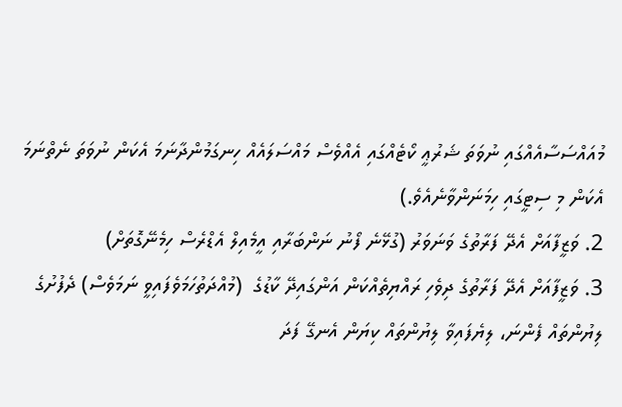މުއައްސަސާއެއްގައި ނުވަތަ ޝަރުޢީ ކޯޓެއްގައި އެއްވެސް މައްސަލައެއް ހިނގަމުންދާނަމަ އެކަން ނުވަތަ ނެތްނަމަ އެކަން މި ސިޓީގައި ހިމަނަންވާނެއެވެ.)
2. ވަޒީފާއަށް އެދޭ ފަރާތުގެ ވަނަވަރު (ގުޅޭނެ ފޯނު ނަންބަރާއި އީމެއިލް އެޑްރެސް ހިމެނޭގޮތަށް)
3. ވަޒީފާއަށް އެދޭ ފަރާތުގެ ދިވެހި ރައްޔިތެއްކަން އަންގައިދޭ ކާޑުގެ  (މުއްދަތުހަމަވެފައިވީ ނަމަވެސް) ދެފުށުގެ ލިޔުންތައް ފެންނަ، ލިޔެފައިވާ ލިޔުންތައް ކިޔަން އެނގޭ ފަދަ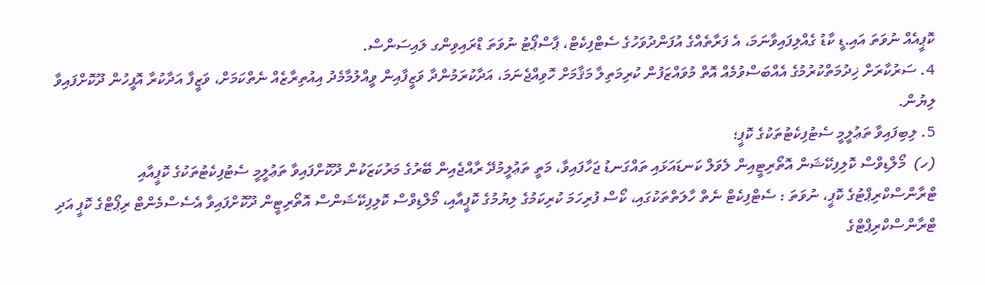ކޮޕީއެއް ނުވަތަ އައި.ޑީ ކާޑު ގެއްލިފައިވާނަމަ، އެ ފަރާތެއްގެ އުފަންދުވަހުގެ ސެޓްފިކެޓް، ޕާސްޕޯޓު ނުވަތަ ޑްރައިވިންގ ލައިސަންސް.
4. ސަރުކާރަށް ޚިދުމަތްކުރުމުގެ އެއްބަސްވުމެއް އޮތް މުވައްޒަފުން ކުރިމަތިލާ މަޤާމަށް ހޮވިއްޖެނަމަ، އަދާކުރަމުންދާ ވަޒީފާއިން ވީއްލުމާމެދު އިއުތިރާޒެއް ނެތްކަމަށް، ވަޒީފާ އަދާކުރާ އޮފީހުން ދޫކޮށްފައިވާ ލިޔުން.
5. ލިބިފައިވާ ތަޢުލީމީ ސެޓުފިކެޓުތަކުގެ ކޮޕީ؛
(ހ)  މޯލްޑިވްސް ކޮލިފިކޭޝަން އޮތޯރިޓީއިން ލެވަލް ކަނޑައަޅައި ތައްގަނޑު ޖަހާފައިވާ، މަތީ ތަޢުލީމުދޭ ރާއްޖެއިން ބޭރުގެ މަރުކަޒަކުން ދޫކޮށްފައިވާ ތަޢުލީމީ ސެޓުފިކެޓުތަކުގެ ކޮޕީއާއި ޓްރާންސްކްރިޕްޓުގެ ކޮޕީ، ނުވަތަ : ސެޓްފިކެޓް ނެތް ހާލަތްތަކުގައި، ކޯސް ފުރިހަމަ ކުރިކަމުގެ ލިޔުމުގެ ކޮޕީއާއި، މޯލްޑިވްސް ކޮލިފިކޭޝަންސް އޮތޯރިޓީން ދޫކޮށްފައިވާ އެސެސްމެންޓް ރިޕޯޓްގެ ކޮޕީ އަދި ޓްރާންސްކްރިޕްޓްގެ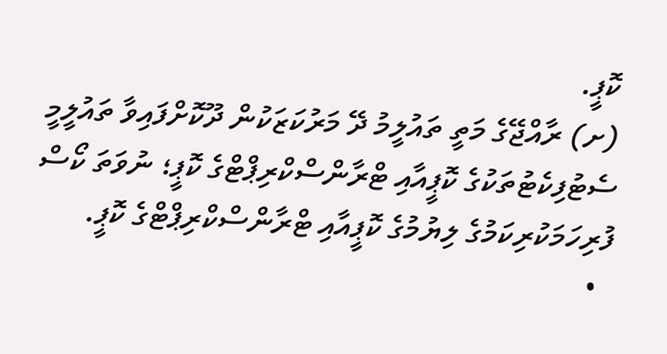ކޮޕީ.
(ށ) ރާއްޖޭގެ މަތީ ތައުލީމު ދޭ މަރުކަޒަކުން ދޫކޮށްފައިވާ ތައުލީމީ ސެޓުފިކެޓުތަކުގެ ކޮޕީއާއި ޓްރާންސްކްރިޕްޓްގެ ކޮޕީ؛ ނުވަތަ ކޯސް ފުރިހަމަކުރިކަމުގެ ލިޔުމުގެ ކޮޕީއާއި ޓްރާންސްކްރިޕްޓްގެ ކޮޕީ.
  •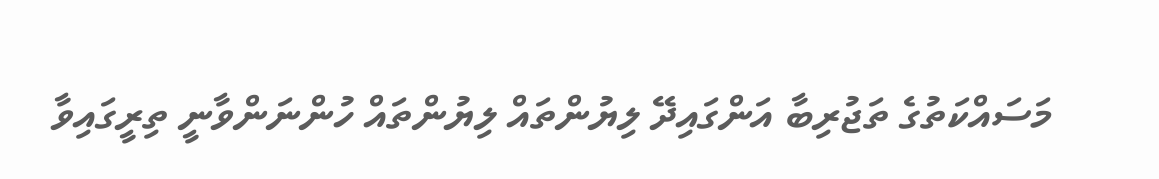މަސައްކަތުގެ ތަޖުރިބާ އަންގައިދޭ ލިޔުންތައް ލިޔުންތައް ހުންނަންވާނީ ތިރީގައިވާ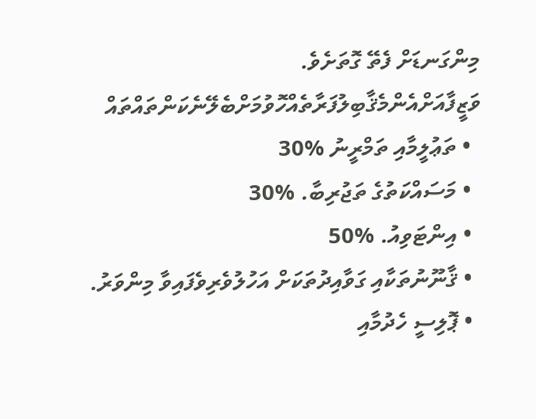މިންގަނޑަށް ފެތޭ ގޮތަށެވެ.
ވަޒީފާއަށްއެންމެޤާބިލުފަރާތެއްހޮވުމަށްބެލޭނެކަންތައްތައް
  • ތަޢުލީމާއި ތަމްރީނު %30
  • މަސައްކަތުގެ ތަޖުރިބާ. %30
  • އިންޓަވިއު. %50
  • ޤާނޫނުތަކާއި ގަވާއިދުތަކަށް އަހުލުވެރިވެފައިވާ މިންވަރު.
  • ޕޮލިސީ ހެދުމާއި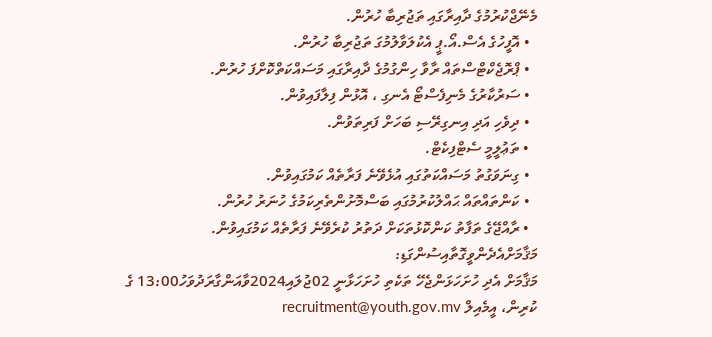މެނޭޖްކުރުމުގެ ދާއިރާގައި ތަޖުރިބާ ހުރުން.
  • އޮފީހުގެ އެސް.އޯ.ޕީ އެކުލަވާލުމުގަ ތަޖުރިބާ ހުރުން.
  • ޕްރޮޖެކްޓްސްތައް ރާވާ ހިންގުމުގެ ދާއިރާގައި މަސައްކަތްކޮށްފަ ހުރުން.
  • ސަރުކާރުގެ މެނިފެސްޓޯ އެނގި ، އޮޅުން ފިލާފައިވުން.
  • ދިވެހި އަދި އިނގިރޭސި ބަހަށް ފަރިތަވުން.
  • ތަޢުލީމީ ސެޓްފިކެޓް.
  • ގިނަވަގުތު މަސައްކަތުގައި އުޅެވޭނެ ފަރާތެއް ކަމުގައިވުން.
  • ކަންތައްތައް ޙައްލުކުރުމުގައި ބަސްމޮށުންތެރިކަމުގެ ހުނަރު ހުރުން.
  • ރާއްޖޭގެ ތަފާތު ކަންކޮޅުތަކަށް ދަތުރު ކުރެވޭނެ ފަރާތެއް ކަމުގައިވުން.
މަޤާމަށްއެދެންވީގޮތާއިސުންގަޑި:
މަޤާމަށް އެދި ހުށަހަޅަންޖެހޭ ތަކެތި ހުށަހަޅާނީ 02ޖުލައި2024ވާއަންގާރަދުވަހު13:00 ގެ ކުރިން، އީމެއިލް recruitment@youth.gov.mv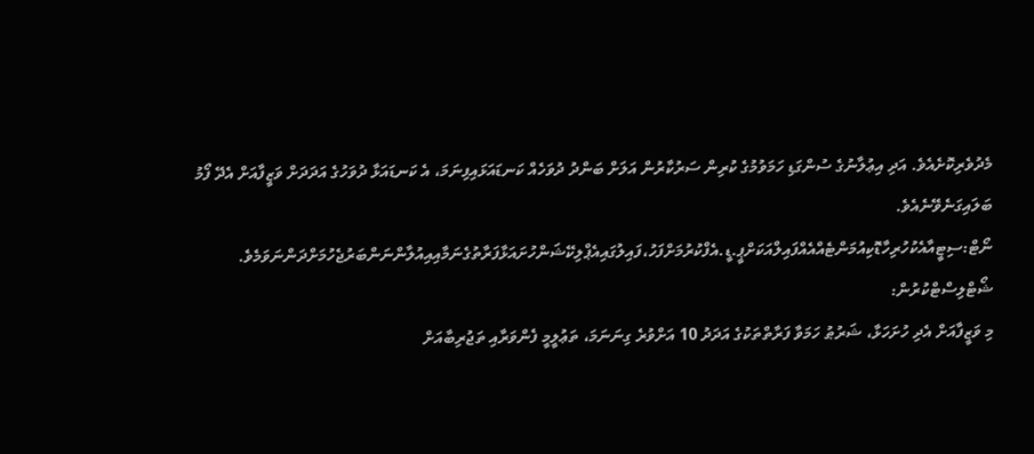މެދުވެރިކޮށެއެވެ. އަދި އިޢުލާނުގެ ސުންގަޑި ހަމަވުމުގެ ކުރިން ސަރުކާރުން އަލަށް ބަންދު ދުވަހެއް ކަނޑައަޅައިފިނަމަ، އެ ކަނޑައަޅާ ދުވަހުގެ އަދަދަށް ވަޒީފާއަށް އެދޭ ފޯމު ބަލައިގަނެވޭނެއެވެ.
ނޯޓް:ސިޓީއާއެކުހުރިހާޑޮކިއުމަންޓެއްއެއްފައިލްއަކަށްޕީ.ޑީ.އެފްކުރުމަށްފަހު،ފައިލުގައިއެޕްލިކޭޝަންހުށައަޅާފަރާތުގެނަމާއިއިއުލާންނަންބަރުޖެހުމަށްދަންނަވަމެވެ.
ޝޯޓްލިސްޓްކުރުން:
މި ވަޒީފާއަށް އެދި ހުށަހަޅާ، ޝަރުޠު ހަމަވާ ފަރާތްތަކުގެ އަދަދު 10 އަށްވުރެ ގިނަނަމަ، ތަޢުލީމީ ފެންވަރާއި ތަޖުރިބާއަށް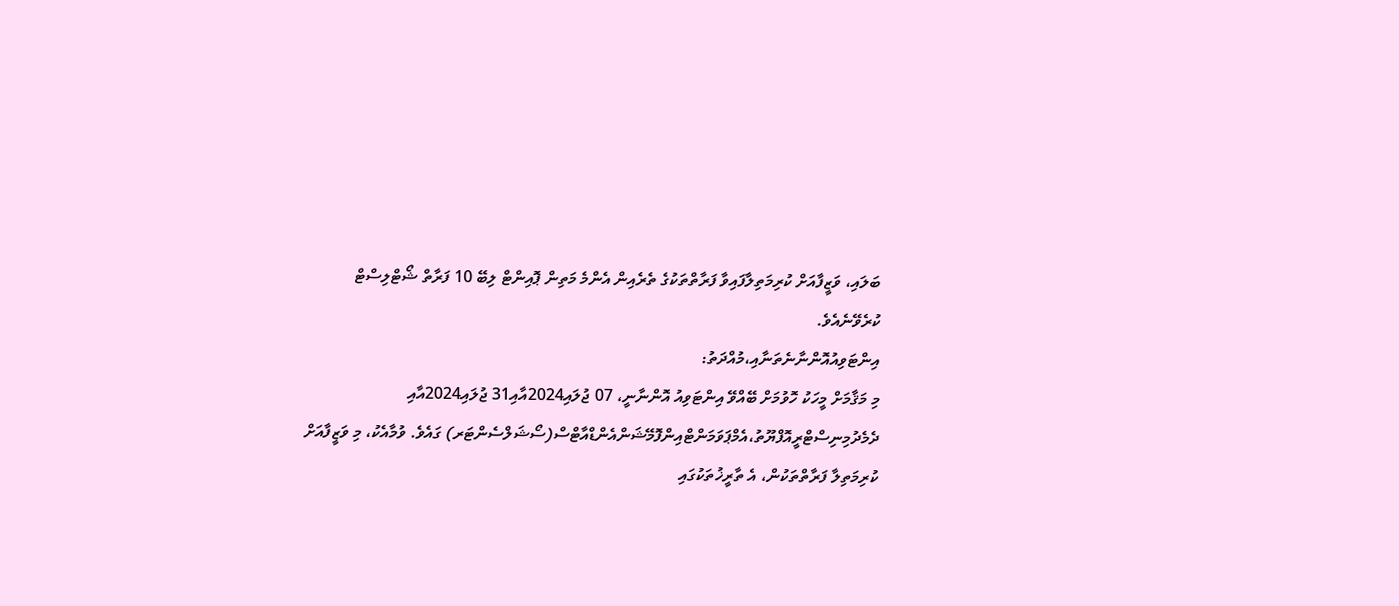ބަލައި، ވަޒީފާއަށް ކުރިމަތިލާފައިވާ ފަރާތްތަކުގެ ތެރެއިން އެންމެ މަތިން ޕޮއިންޓް ލިބޭ 10 ފަރާތް ޝޯޓްލިސްޓް ކުރެވޭނެއެވެ.
އިންޓަވިއުއޮންނާނެތަނާއި،މުއްދަތު:
މި މަޤާމަށް މީހަކު ހޮވުމަށް ބޭއްވޭ އިންޓަވިއު އޮންނާނީ، 07 ޖުލައި2024އާއި31 ޖުލައި2024އާއި ދެމެދުމިނިސްޓްރީއޮފްޔޫތު،އެމްޕަވަމަންޓްއިންފޮމޭޝަންއެންޑްއާޓްސް(ސޯޝަލްސެންޓަރ) ގައެވެ. ވުމާއެކު، މި ވަޒީފާއަށް ކުރިމަތިލާ ފަރާތްތަކުން، އެ ތާރީޚުތަކުގައި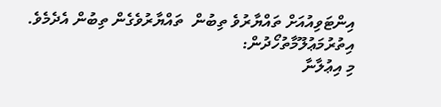އިންޓަވިއުއަށް ތައްޔާރުވެ ތިބުން  ތައްޔާރުވެގެން ތިބުން އެދެމެވެ.
އިތުރުމަޢުލޫމާތުހޯދުން:
މި އިޢުލާނާ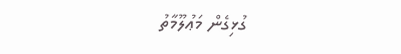ގުޅިގެން މަޢުލޫމާތު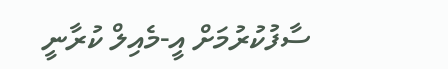ސާފުކުރުމަށް އީ-މެއިލް ކުރާނީ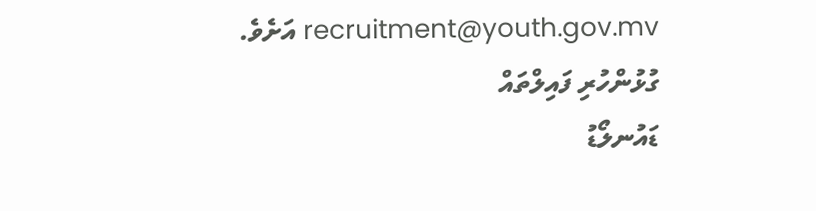recruitment@youth.gov.mv އަށެވެ.
ގުޅުންހުރި ފައިލްތައް
ޑައުނލޯޑު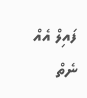ފައިލް އެއް ނެތް